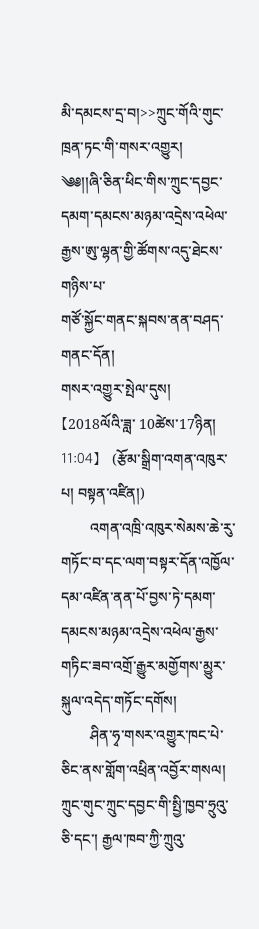མི་དམངས་དྲ་བ།>>ཀྲུང་གོའི་གུང་ཁྲན་ཏང་གི་གསར་འགྱུར།
༄༅།།ཞི་ཅིན་ཕིང་གིས་ཀྲུང་དབྱང་དམག་དམངས་མཉམ་འདྲེས་འཕེལ་རྒྱས་ཨུ་ལྷན་གྱི་ཚོགས་འདུ་ཐེངས་གཉིས་པ་
གཙོ་སྐྱོང་གནང་སྐབས་ནན་བཤད་གནང་དོན།
གསར་འགྱུར་སྤེལ་དུས།  【2018ལོའི་ཟླ་ 10ཚེས་17ཉིན། 11:04】   (རྩོམ་སྒྲིག་འགན་འཁུར་པ། བསྟན་འཛིན།)
        འགན་འཁྲི་འཁུར་སེམས་ཆེ་རུ་གཏོང་བ་དང་ལག་བསྟར་དོན་འཁྱོལ་དམ་འཛིན་ནན་པོ་བྱས་ཏེ་དམག་དམངས་མཉམ་འདྲེས་འཕེལ་རྒྱས་གཏིང་ཟབ་འགྲོ་རྒྱུར་མགྱོགས་མྱུར་སྐུལ་འདེད་གཏོང་དགོས།
        ཤིན་ཧྭ་གསར་འགྱུར་ཁང་པེ་ཅིང་ནས་གློག་འཕྲིན་འབྱོར་གསལ། ཀྲུང་གུང་ཀྲུང་དབྱང་གི་སྤྱི་ཁྱབ་ཧྲུའུ་ཅི་དང་། རྒྱལ་ཁབ་ཀྱི་ཀྲུའུ་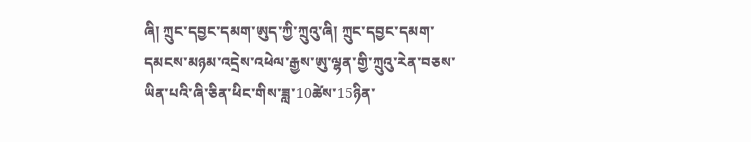ཞི། ཀྲུང་དབྱང་དམག་ཨུད་ཀྱི་ཀྲུའུ་ཞི། ཀྲུང་དབྱང་དམག་དམངས་མཉམ་འདྲེས་འཕེལ་རྒྱས་ཨུ་ལྷན་གྱི་ཀྲུའུ་རེན་བཅས་ཡིན་པའི་ཞི་ཅིན་ཕིང་གིས་ཟླ་10ཚེས་15ཉིན་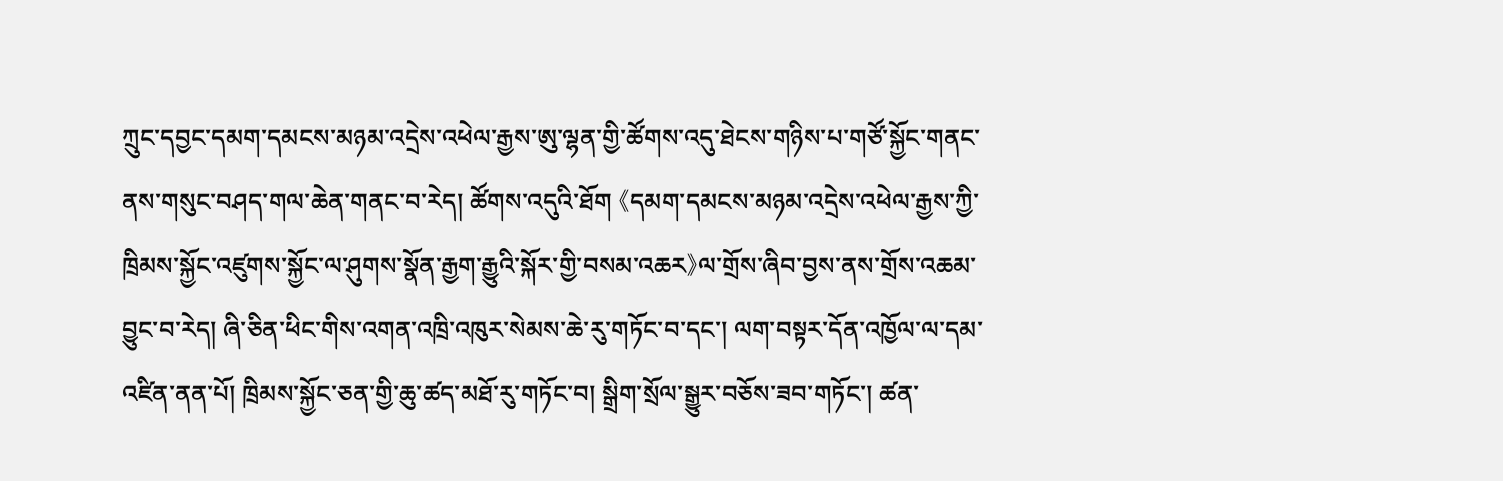ཀྲུང་དབྱང་དམག་དམངས་མཉམ་འདྲེས་འཕེལ་རྒྱས་ཨུ་ལྷན་གྱི་ཚོགས་འདུ་ཐེངས་གཉིས་པ་གཙོ་སྐྱོང་གནང་ནས་གསུང་བཤད་གལ་ཆེན་གནང་བ་རེད། ཚོགས་འདུའི་ཐོག 《དམག་དམངས་མཉམ་འདྲེས་འཕེལ་རྒྱས་ཀྱི་ཁྲིམས་སྐྱོང་འཛུགས་སྐྱོང་ལ་ཤུགས་སྣོན་རྒྱག་རྒྱུའི་སྐོར་གྱི་བསམ་འཆར》ལ་གྲོས་ཞིབ་བྱས་ནས་གྲོས་འཆམ་བྱུང་བ་རེད། ཞི་ཅིན་ཕིང་གིས་འགན་འཁྲི་འཁུར་སེམས་ཆེ་རུ་གཏོང་བ་དང་། ལག་བསྟར་དོན་འཁྱོལ་ལ་དམ་འཛིན་ནན་པོ། ཁྲིམས་སྐྱོང་ཅན་གྱི་ཆུ་ཚད་མཐོ་རུ་གཏོང་བ། སྒྲིག་སྲོལ་སྒྱུར་བཅོས་ཟབ་གཏོང་། ཚན་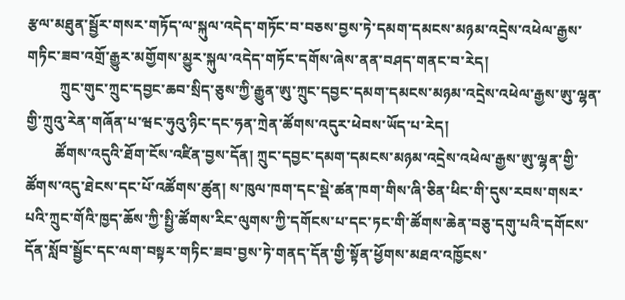རྩལ་མཐུན་སྦྱོར་གསར་གཏོད་ལ་སྐུལ་འདེད་གཏོང་བ་བཅས་བྱས་ཏེ་དམག་དམངས་མཉམ་འདྲེས་འཕེལ་རྒྱས་གཏིང་ཟབ་འགྲོ་རྒྱུར་མགྱོགས་མྱུར་སྐུལ་འདེད་གཏོང་དགོས་ཞེས་ནན་བཤད་གནང་བ་རེད།
         ཀྲུང་གུང་ཀྲུང་དབྱང་ཆབ་སྲིད་ཅུས་ཀྱི་རྒྱུན་ཨུ་ཀྲུང་དབྱང་དམག་དམངས་མཉམ་འདྲེས་འཕེལ་རྒྱས་ཨུ་ལྷན་གྱི་ཀྲུའུ་རེན་གཞོན་པ་ཝང་ཧུའུ་ཉིང་དང་ཧན་ཀྲེན་ཚོགས་འདུར་ཕེབས་ཡོད་པ་རེད།
        ཚོགས་འདུའི་ཐོག་ངོས་འཛིན་བྱས་དོན། ཀྲུང་དབྱང་དམག་དམངས་མཉམ་འདྲེས་འཕེལ་རྒྱས་ཨུ་ལྷན་གྱི་ཚོགས་འདུ་ཐེངས་དང་པོ་འཚོགས་ཚུན། ས་ཁུལ་ཁག་དང་སྡེ་ཚན་ཁག་གིས་ཞི་ཅིན་ཕིང་གི་དུས་རབས་གསར་པའི་ཀྲུང་གོའི་ཁྱད་ཆོས་ཀྱི་སྤྱི་ཚོགས་རིང་ལུགས་ཀྱི་དགོངས་པ་དང་ཏང་གི་ཚོགས་ཆེན་བཅུ་དགུ་པའི་དགོངས་དོན་སློབ་སྦྱོང་དང་ལག་བསྟར་གཏིང་ཟབ་བྱས་ཏེ་གནད་དོན་གྱི་སྟོན་ཕྱོགས་མཐའ་འཁྱོངས་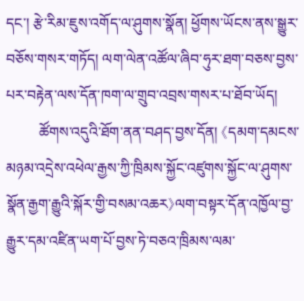དང་། རྩེ་རིམ་ཇུས་འགོད་ལ་ཤུགས་སྣོན། ཕྱོགས་ཡོངས་ནས་སྒྱུར་བཅོས་གསར་གཏོད། ལག་ལེན་འཚོལ་ཞིབ་ཧུར་ཐག་བཅས་བྱས་པར་བརྟེན་ལས་དོན་ཁག་ལ་གྲུབ་འབྲས་གསར་པ་ཐོབ་ཡོད།
         ཚོགས་འདུའི་ཐོག་ནན་བཤད་བྱས་དོན། 《དམག་དམངས་མཉམ་འདྲེས་འཕེལ་རྒྱས་ཀྱི་ཁྲིམས་སྐྱོང་འཛུགས་སྐྱོང་ལ་ཤུགས་སྣོན་རྒྱག་རྒྱུའི་སྐོར་གྱི་བསམ་འཆར》ལག་བསྟར་དོན་འཁྱོལ་བྱ་རྒྱུར་དམ་འཛིན་ཡག་པོ་བྱས་ཏེ་བཅའ་ཁྲིམས་ལམ་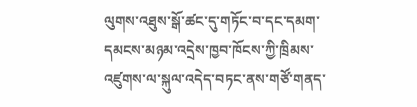ལུགས་འཐུས་སྒོ་ཚང་དུ་གཏོང་བ་དང་དམག་དམངས་མཉམ་འདྲེས་ཁྱབ་ཁོངས་ཀྱི་ཁྲིམས་འཛུགས་ལ་སྐུལ་འདེད་བཏང་ནས་གཙོ་གནད་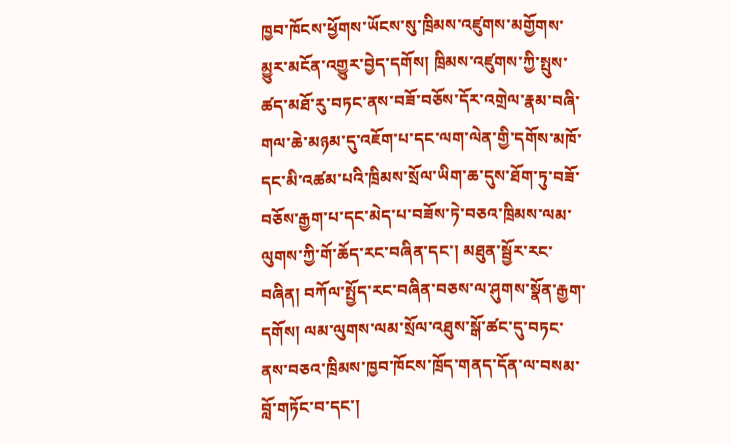ཁྱབ་ཁོངས་ཕྱོགས་ཡོངས་སུ་ཁྲིམས་འཛུགས་མགྱོགས་མྱུར་མངོན་འགྱུར་བྱེད་དགོས། ཁྲིམས་འཛུགས་ཀྱི་སྤུས་ཚད་མཐོ་རུ་བཏང་ནས་བཟོ་བཅོས་དོར་འགྲེལ་རྣམ་བཞི་གལ་ཆེ་མཉམ་དུ་འཇོག་པ་དང་ལག་ལེན་གྱི་དགོས་མཁོ་དང་མི་འཚམ་པའི་ཁྲིམས་སྲོལ་ཡིག་ཆ་དུས་ཐོག་ཏུ་བཟོ་བཅོས་རྒྱག་པ་དང་མེད་པ་བཟོས་ཏེ་བཅའ་ཁྲིམས་ལམ་ལུགས་ཀྱི་གོ་ཆོད་རང་བཞིན་དང་། མཐུན་སྦྱོར་རང་བཞིན། བཀོལ་སྤྱོད་རང་བཞིན་བཅས་ལ་ཤུགས་སྣོན་རྒྱག་དགོས། ལམ་ལུགས་ལམ་སྲོལ་འཐུས་སྒོ་ཚང་དུ་བཏང་ནས་བཅའ་ཁྲིམས་ཁྱབ་ཁོངས་ཁྲོད་གནད་དོན་ལ་བསམ་བློ་གཏོང་བ་དང་།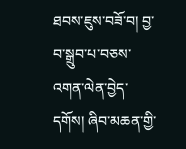ཐབས་ཇུས་བཟོ་བ། བྱ་བ་སྒྲུབ་པ་བཅས་འགན་ལེན་བྱེད་དགོས། ཞིབ་མཆན་གྱི་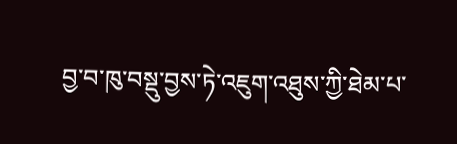བྱ་བ་ཁུ་བསྡུ་བྱས་ཏེ་འཇུག་འཐུས་ཀྱི་ཐེམ་པ་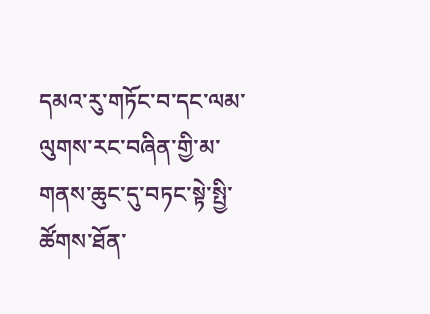དམའ་རུ་གཏོང་བ་དང་ལམ་ལུགས་རང་བཞིན་གྱི་མ་གནས་ཆུང་དུ་བཏང་སྟེ་སྤྱི་ཚོགས་ཐོན་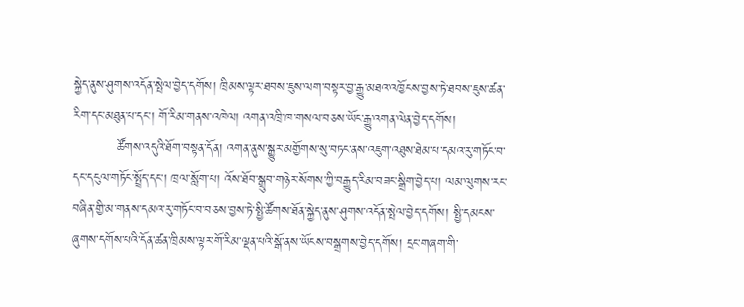སྐྱེད་ནུས་ཤུགས་འདོན་སྤེལ་བྱེད་དགོས། ཁྲིམས་ལྟར་ཐབས་ཇུས་ལག་བསྟར་བྱ་རྒྱུ་མཐའ་འཁྱོངས་བྱས་ཏེ་ཐབས་ཇུས་ཚན་རིག་དང་མཐུན་པ་དང་། གོ་རིམ་གནས་འཁེལ། འགན་འཁྲི་ཁ་གསལ་བཅས་ཡོང་རྒྱུ་འགན་ལེན་བྱེད་དགོས།
          ཚོགས་འདུའི་ཐོག་བསྟན་དོན། འགན་ནུས་སྒྱུར་མགྱོགས་སུ་བཏང་ནས་འཇུག་འཐུས་ཐེམ་པ་དམའ་རུ་གཏོང་བ་དང་དངུལ་གཏོང་སྤྲོད་དང་། ཁྲལ་སློག་པ། འོས་ཐོབ་སྒྲུབ་གཉེར་སོགས་ཀྱི་བརྒྱུད་རིམ་བཟང་སྒྲིག་བྱེད་པ། ལམ་ལུགས་རང་བཞིན་གྱི་མ་གནས་དམའ་རུ་གཏོང་བ་བཅས་བྱས་ཏེ་སྤྱི་ཚོགས་ཐོན་སྐྱེད་ནུས་ཤུགས་འདོན་སྤེལ་བྱེད་དགོས། སྤྱི་དམངས་ཞུགས་དགོས་པའི་དོན་ཚན་ཁྲིམས་ལྟར་གོ་རིམ་ལྡན་པའི་སྒོ་ནས་ཡོངས་བསྒྲགས་བྱེད་དགོས། དྲང་གཞག་གི་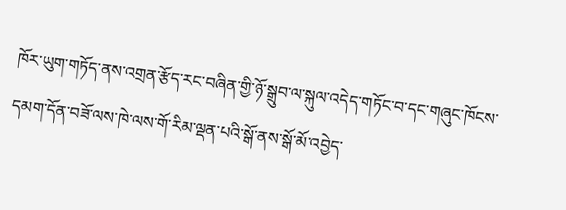ཁོར་ཡུག་གཏོད་ནས་འགྲན་རྩོད་རང་བཞིན་གྱི་ཉོ་སྒྲུབ་ལ་སྐུལ་འདེད་གཏོང་བ་དང་གཞུང་ཁོངས་དམག་དོན་བཟོ་ལས་ཁེ་ལས་གོ་རིམ་ལྡན་པའི་སྒོ་ནས་སྒོ་མོ་འབྱེད་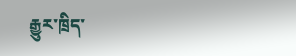རྒྱུར་ཁྲིད་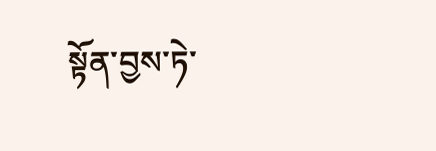སྟོན་བྱས་ཏེ་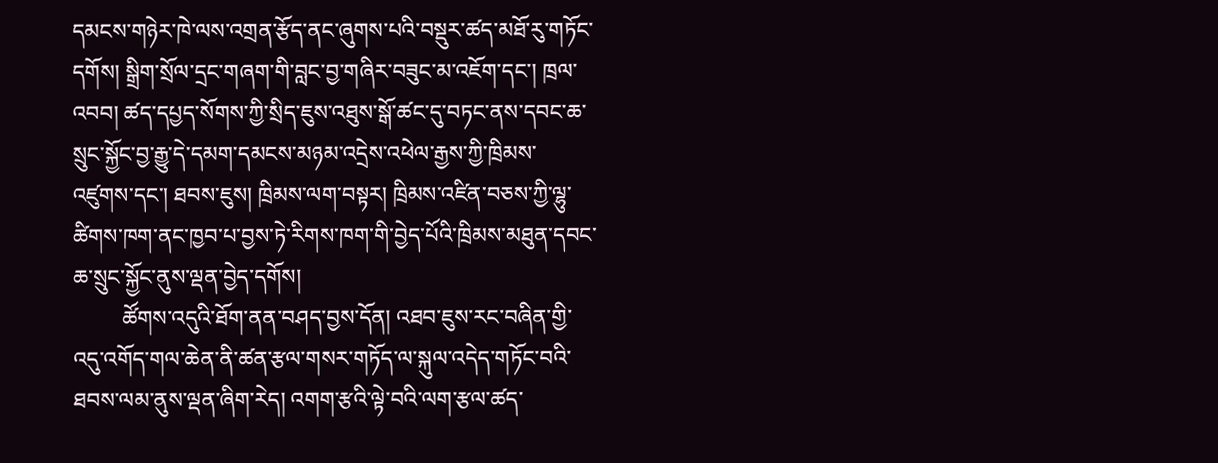དམངས་གཉེར་ཁེ་ལས་འགྲན་རྩོད་ནང་ཞུགས་པའི་བསྡུར་ཚད་མཐོ་རུ་གཏོང་དགོས། སྒྲིག་སྲོལ་དྲང་གཞག་གི་བླང་བྱ་གཞིར་བཟུང་མ་འཇོག་དང་། ཁྲལ་འབབ། ཚད་དཔྱད་སོགས་ཀྱི་སྲིད་ཇུས་འཐུས་སྒོ་ཚང་དུ་བཏང་ནས་དབང་ཆ་སྲུང་སྐྱོང་བྱ་རྒྱུ་དེ་དམག་དམངས་མཉམ་འདྲེས་འཕེལ་རྒྱས་ཀྱི་ཁྲིམས་འཛུགས་དང་། ཐབས་ཇུས། ཁྲིམས་ལག་བསྟར། ཁྲིམས་འཛིན་བཅས་ཀྱི་ལྷུ་ཚིགས་ཁག་ནང་ཁྱབ་པ་བྱས་ཏེ་རིགས་ཁག་གི་བྱེད་པོའི་ཁྲིམས་མཐུན་དབང་ཆ་སྲུང་སྐྱོང་ནུས་ལྡན་བྱེད་དགོས།
         ཚོགས་འདུའི་ཐོག་ནན་བཤད་བྱས་དོན། འཐབ་ཇུས་རང་བཞིན་གྱི་འདུ་འགོད་གལ་ཆེན་ནི་ཚན་རྩལ་གསར་གཏོད་ལ་སྐུལ་འདེད་གཏོང་བའི་ཐབས་ལམ་ནུས་ལྡན་ཞིག་རེད། འགག་རྩའི་ལྟེ་བའི་ལག་རྩལ་ཚད་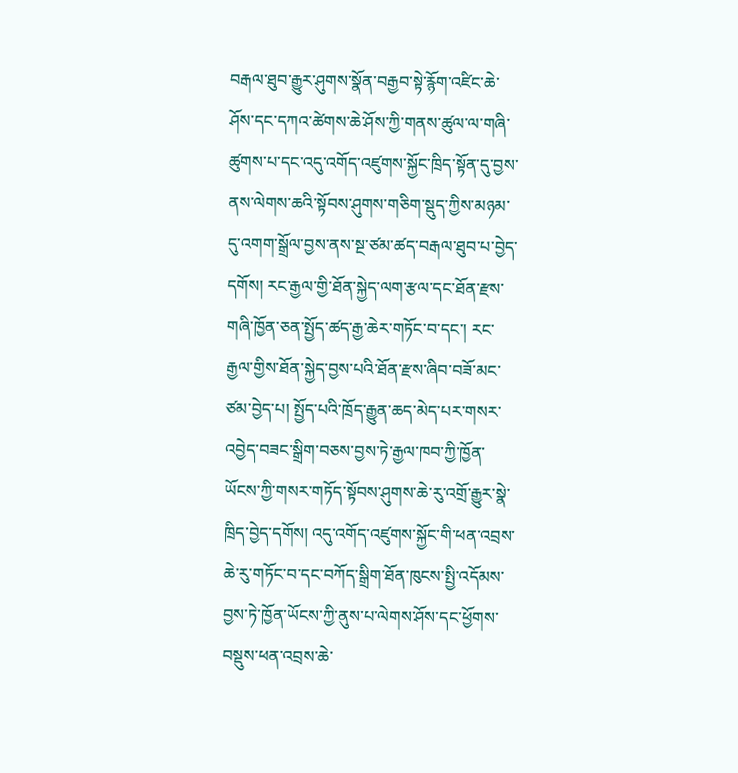བརྒལ་ཐུབ་རྒྱུར་ཤུགས་སྣོན་བརྒྱབ་སྟེ་རྙོག་འཛིང་ཆེ་ཤོས་དང་དཀའ་ཚེགས་ཆེ་ཤོས་ཀྱི་གནས་ཚུལ་ལ་གཞི་ཚུགས་པ་དང་འདུ་འགོད་འཛུགས་སྐྱོང་ཁྲིད་སྟོན་དུ་བྱས་ནས་ལེགས་ཆའི་སྟོབས་ཤུགས་གཅིག་སྡུད་ཀྱིས་མཉམ་དུ་འགག་སྒྲོལ་བྱས་ནས་སྔ་ཙམ་ཚད་བརྒལ་ཐུབ་པ་བྱེད་དགོས། རང་རྒྱལ་གྱི་ཐོན་སྐྱེད་ལག་རྩལ་དང་ཐོན་རྫས་གཞི་ཁྱོན་ཅན་སྤྱོད་ཚད་རྒྱ་ཆེར་གཏོང་བ་དང་། རང་རྒྱལ་གྱིས་ཐོན་སྐྱེད་བྱས་པའི་ཐོན་རྫས་ཞིབ་བཟོ་མང་ཙམ་བྱེད་པ། སྤྱོད་པའི་ཁྲོད་རྒྱུན་ཆད་མེད་པར་གསར་འབྱེད་བཟང་སྒྲིག་བཅས་བྱས་ཏེ་རྒྱལ་ཁབ་ཀྱི་ཁྱོན་ཡོངས་ཀྱི་གསར་གཏོད་སྟོབས་ཤུགས་ཆེ་རུ་འགྲོ་རྒྱུར་སྣེ་ཁྲིད་བྱེད་དགོས། འདུ་འགོད་འཛུགས་སྐྱོང་གི་ཕན་འབྲས་ཆེ་རུ་གཏོང་བ་དང་བཀོད་སྒྲིག་ཐོན་ཁུངས་སྤྱི་འདོམས་བྱས་ཏེ་ཁྱོན་ཡོངས་ཀྱི་ནུས་པ་ལེགས་ཤོས་དང་ཕྱོགས་བསྡུས་ཕན་འབྲས་ཆེ་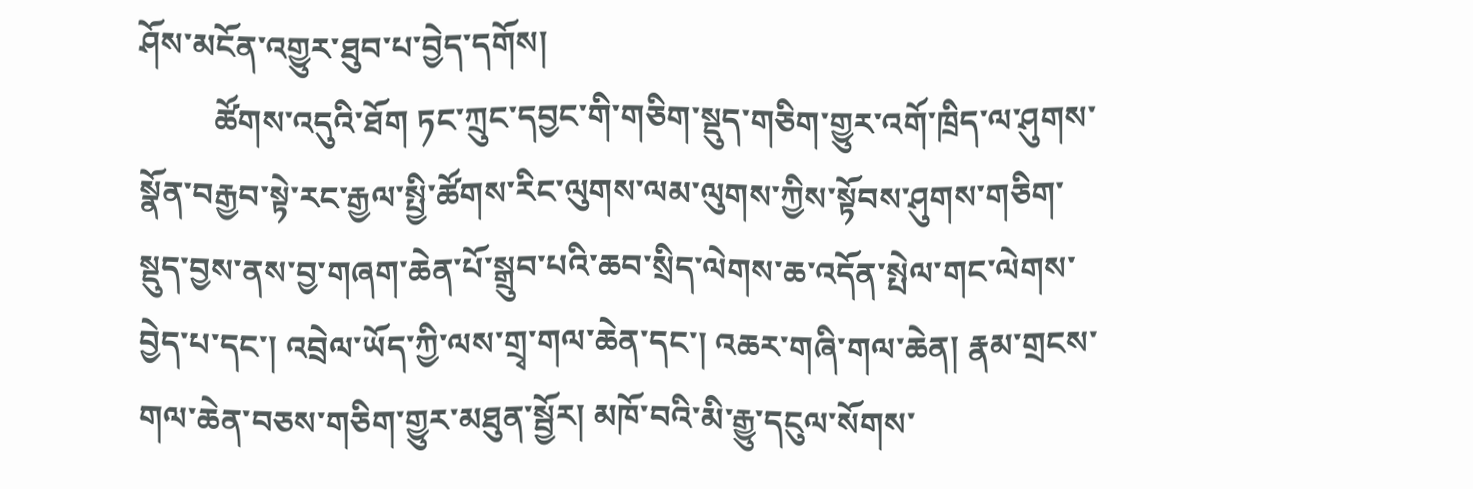ཤོས་མངོན་འགྱུར་ཐུབ་པ་བྱེད་དགོས།
         ཚོགས་འདུའི་ཐོག ཏང་ཀྲུང་དབྱང་གི་གཅིག་སྡུད་གཅིག་གྱུར་འགོ་ཁྲིད་ལ་ཤུགས་སྣོན་བརྒྱབ་སྟེ་རང་རྒྱལ་སྤྱི་ཚོགས་རིང་ལུགས་ལམ་ལུགས་ཀྱིས་སྟོབས་ཤུགས་གཅིག་སྡུད་བྱས་ནས་བྱ་གཞག་ཆེན་པོ་སྒྲུབ་པའི་ཆབ་སྲིད་ལེགས་ཆ་འདོན་སྤེལ་གང་ལེགས་བྱེད་པ་དང་། འབྲེལ་ཡོད་ཀྱི་ལས་གྲྭ་གལ་ཆེན་དང་། འཆར་གཞི་གལ་ཆེན། རྣམ་གྲངས་གལ་ཆེན་བཅས་གཅིག་གྱུར་མཐུན་སྦྱོར། མཁོ་བའི་མི་རྒྱུ་དངུལ་སོགས་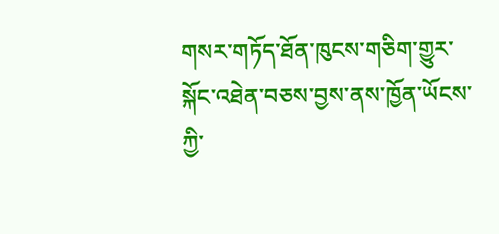གསར་གཏོད་ཐོན་ཁུངས་གཅིག་གྱུར་སྐོང་འཐེན་བཅས་བྱས་ནས་ཁྱོན་ཡོངས་ཀྱི་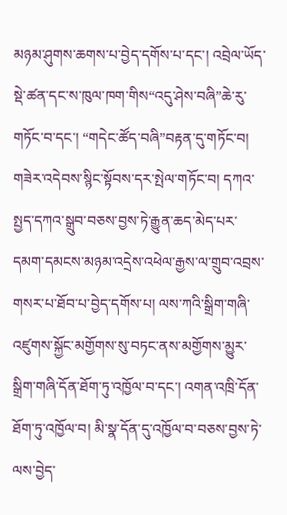མཉམ་ཤུགས་ཆགས་པ་བྱེད་དགོས་པ་དང་། འབྲེལ་ཡོད་སྡེ་ཚན་དང་ས་ཁུལ་ཁག་གིས“འདུ་ཤེས་བཞི”ཆེ་རུ་གཏོང་བ་དང་། “གདེང་ཚོད་བཞི”བརྟན་དུ་གཏོང་བ། གཟེར་འདེབས་སྙིང་སྟོབས་དར་སྤེལ་གཏོང་བ། དཀའ་སྤྱད་དཀའ་སྒྲུབ་བཅས་བྱས་ཏེ་རྒྱུན་ཆད་མེད་པར་དམག་དམངས་མཉམ་འདྲེས་འཕེལ་རྒྱས་ལ་གྲུབ་འབྲས་གསར་པ་ཐོབ་པ་བྱེད་དགོས་པ། ལས་ཀའི་སྒྲིག་གཞི་འཛུགས་སྐྱོང་མགྱོགས་སུ་བཏང་ནས་མགྱོགས་མྱུར་སྒྲིག་གཞི་དོན་ཐོག་ཏུ་འཁྱོལ་བ་དང་། འགན་འཁྲི་དོན་ཐོག་ཏུ་འཁྱོལ་བ། མི་སྣ་དོན་དུ་འཁྱོལ་བ་བཅས་བྱས་ཏེ་ལས་བྱེད་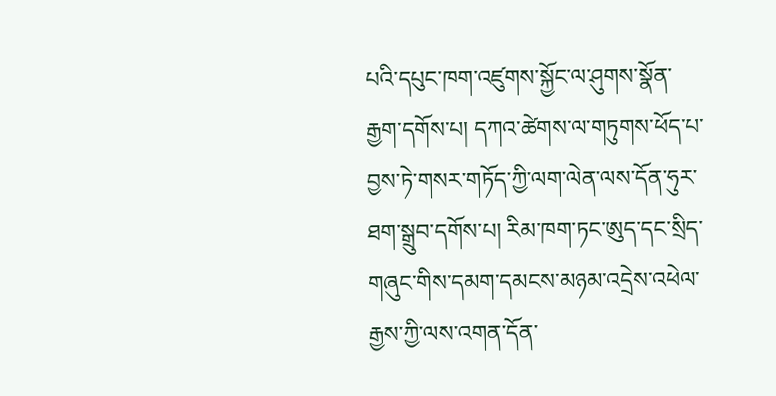པའི་དཔུང་ཁག་འཛུགས་སྐྱོང་ལ་ཤུགས་སྣོན་རྒྱག་དགོས་པ། དཀའ་ཚེགས་ལ་གཏུགས་ཕོད་པ་བྱས་ཏེ་གསར་གཏོད་ཀྱི་ལག་ལེན་ལས་དོན་ཧུར་ཐག་སྒྲུབ་དགོས་པ། རིམ་ཁག་ཏང་ཨུད་དང་སྲིད་གཞུང་གིས་དམག་དམངས་མཉམ་འདྲེས་འཕེལ་རྒྱས་ཀྱི་ལས་འགན་དོན་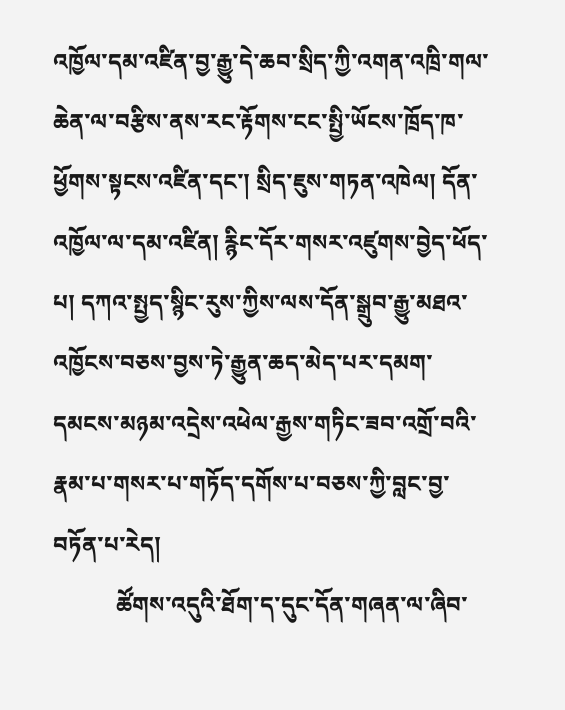འཁྱོལ་དམ་འཛིན་བྱ་རྒྱུ་དེ་ཆབ་སྲིད་ཀྱི་འགན་འཁྲི་གལ་ཆེན་ལ་བརྩིས་ནས་རང་རྟོགས་ངང་སྤྱི་ཡོངས་ཁྲོད་ཁ་ཕྱོགས་སྟངས་འཛིན་དང་། སྲིད་ཇུས་གཏན་འཁེལ། དོན་འཁྱོལ་ལ་དམ་འཛིན། རྙིང་དོར་གསར་འཛུགས་བྱེད་ཕོད་པ། དཀའ་སྤྱད་སྙིང་རུས་ཀྱིས་ལས་དོན་སྒྲུབ་རྒྱུ་མཐའ་འཁྱོངས་བཅས་བྱས་ཏེ་རྒྱུན་ཆད་མེད་པར་དམག་དམངས་མཉམ་འདྲེས་འཕེལ་རྒྱས་གཏིང་ཟབ་འགྲོ་བའི་རྣམ་པ་གསར་པ་གཏོད་དགོས་པ་བཅས་ཀྱི་བླང་བྱ་བཏོན་པ་རེད།
           ཚོགས་འདུའི་ཐོག་ད་དུང་དོན་གཞན་ལ་ཞིབ་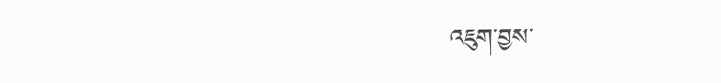འཇུག་བྱས་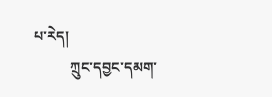པ་རེད།
          ཀྲུང་དབྱང་དམག་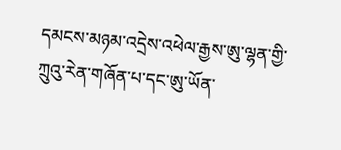དམངས་མཉམ་འདྲེས་འཕེལ་རྒྱས་ཨུ་ལྷན་གྱི་ཀྲུའུ་རེན་གཞོན་པ་དང་ཨུ་ཡོན་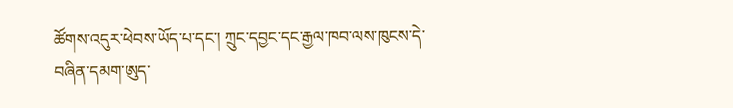ཚོགས་འདུར་ཕེབས་ཡོད་པ་དང་། ཀྲུང་དབྱང་དང་རྒྱལ་ཁབ་ལས་ཁུངས་དེ་བཞིན་དམག་ཨུད་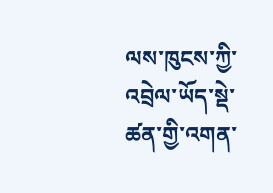ལས་ཁུངས་ཀྱི་འབྲེལ་ཡོད་སྡེ་ཚན་གྱི་འགན་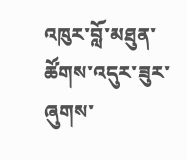འཁུར་བློ་མཐུན་ཚོགས་འདུར་ཟུར་ཞུགས་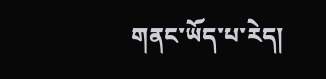གནང་ཡོད་པ་རེད།